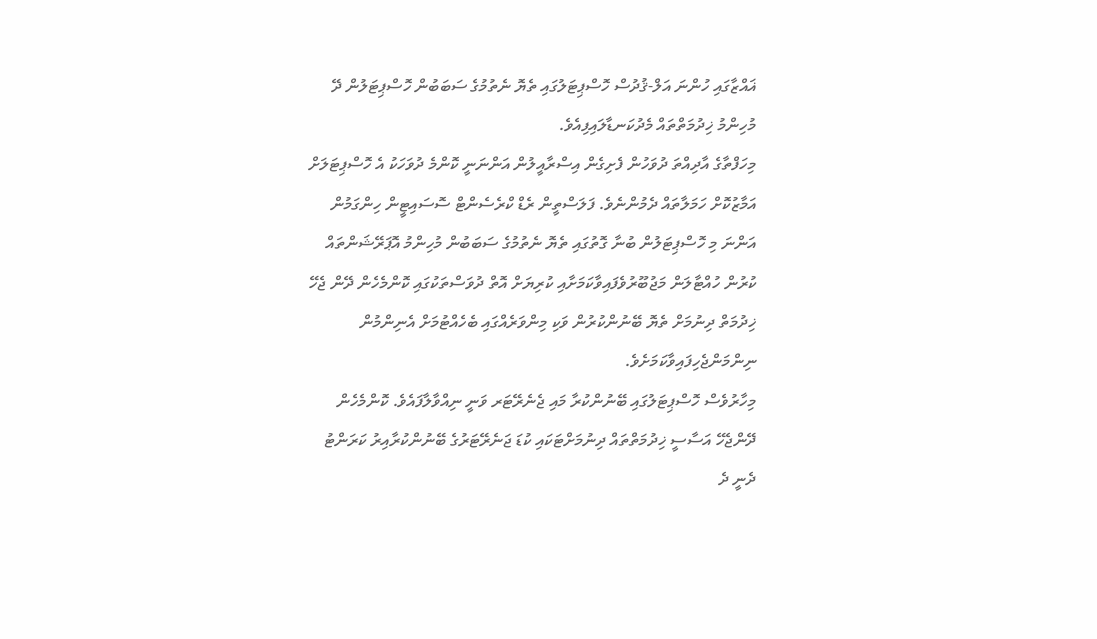ޣައްޒާގައި ހުންނަ އަލް-ޤުދުސް ހޮސްޕިޓަލުގައި ތެޔޮ ނެތުމުގެ ސަބަބުން ހޮސްޕިޓަލުން ދޭ މުހިންމު ޚިދުމަތްތައް މެދުކަނޑާލައިފިއެވެ.
މިހަފްތާގެ އާދިއްތަ ދުވަހުން ފެށިގެން އިސްރާއީލުން އަންނަނީ ކޮންމެ ދުވަހަކު އެ ހޮސްޕިޓަލަށް އަމާޒުކޮށް ހަމަލާތައް ދެމުންނެވެ. ފަލަސްތީން ރެޑް ކްރެސެންޓް ސޮސައިޓީން ހިންގަމުން އަންނަ މި ހޮސްޕިޓަލުން ބުނާ ގޮތުގައި ތެޔޮ ނެތުމުގެ ސަބަބުން މުހިންމު އޮޕަރޭޝަންތައް ކުރުން ހުއްޓާލަން މަޖުބޫރުވެފައިވާކަމަށާއި ކުރިޔަށް އޮތް ދުވަސްތަކުގައި ކޮންމެހެން ދޭން ޖެހޭ ޚިދުމަތް ދިނުމަށް ތެޔޮ ބޭނުންކުރުން ވަކި މިންވަރެއްގައި ބެހެއްޓުމަށް އެނިންމުން ނިންމަންޖެހިފައިވާކަމަށެވެ.
މިހާރުވެސް ހޮސްޕިޓަލުގައި ބޭނުންކުރާ މައި ޖެނެރޭޓަރ ވަނީ ނިއްވާލާފައެވެ. ކޮންމެހެން ދޭންޖެހޭ އަސާސީ ޚިދުމަތްތައް ދިނުމަށްޓަކައި ކުޑަ ޖަނެރޭޓަރުގެ ބޭނުންކުރާއިރު ކަރަންޓު ދެނީ ދެ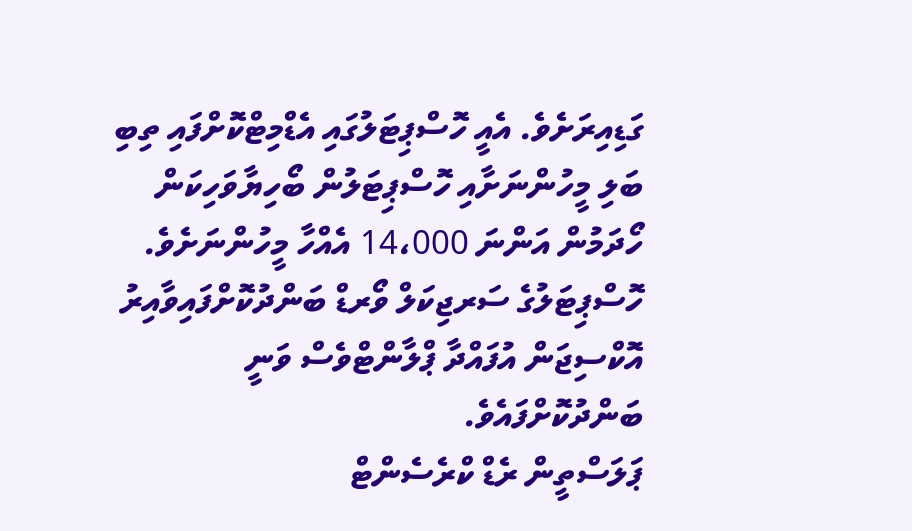ގަޑިއިރަށެވެ. އެއީ ހޮސްޕިޓަލުގައި އެޑްމިޓްކޮށްފައި ތިބި ބަލި މީހުންނަށާއި ހޮސްޕިޓަލުން ބޯހިޔާވަހިކަން ހޯދަމުން އަންނަ 14،000 އެއްހާ މީހުންނަށެވެ. ހޮސްޕިޓަލުގެ ސަރޖިކަލް ވޯރޑް ބަންދުކޮށްފައިވާއިރު އޮކްސިޖަން އުފައްދާ ޕްލާންޓްވެސް ވަނީ ބަންދުކޮށްފައެވެ.
ޕަލަސްތީން ރެޑް ކްރެސެންޓް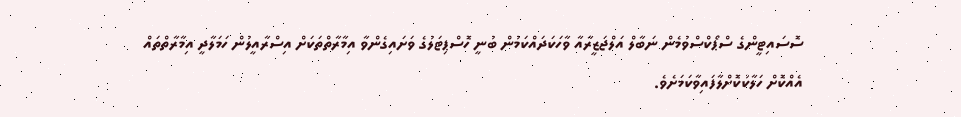ސޮސައިޓީންގެ ސްޕޯކްސްވުމެން ނަބާލް އަލްޖަޒީރާއާ ވާހަކަދައްކަމުން ބުނީ ހޮސްޕިޓަލުގެ ވަށައިގެންވާ އިމާރާތްތަކަށް އިސްރާއީލުން ހަމަލާދީ އިމާރާތްތައް އެއްކޮށް ހަލާކުކޮށްލާފައިވާކަމަށެވެ.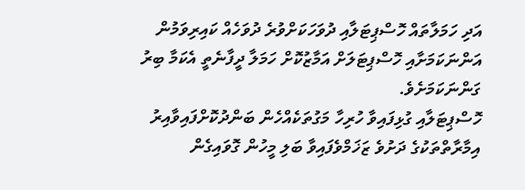އަދި ހަމަލާތައް ހޮސްޕިޓަލާއި ދުވަހަކަށްވުރެ ދުވަހެއް ކައިރިވަމުން އަންނަކަމަށާއި ހޮސްޕިޓަލަށް އަމާޒުކޮށް ހަމަލާ ދީފާނެތީ އެކަމާ ބިރު ގަންނަކަމަށެވެ.
ހޮސްޕިޓަލާއި ގުޅިފައިވާ ހުރިހާ މަގުތަކެއްހެން ބަންދުކޮށްފައިވާއިރު އިމާރާތްތަކުގެ ދަށުވެ ޒަޚަމްވެފައިވާ ބަލި މީހުން ގޮވައިގެން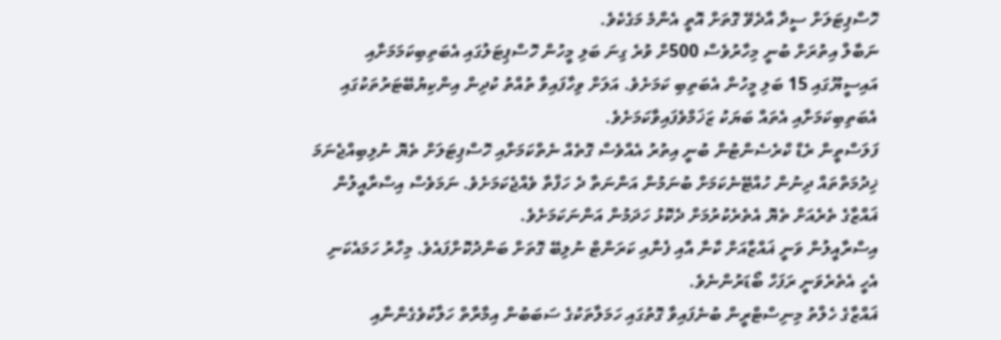ހޮސްޕިޓަލަށް ސީދާ އާދެވޭ ގޮތަށް އޮތީ އެންމެ މަގެކެވެ.
ނަބާލް އިތުރަށް ބުނީ މިހާރުވެސް 500ށް ވުރެ ގިނަ ބަލި މީހުން ހޮސްޕިޓަލުގައި އެބަތިބިކަމަމަށާއި އައިސީޔޫގައި 15 ބަލި މީހުން އެބަތިބި ކަމަށެވެ. އަލަށް ވިހާފައިވާ ތުއްތު ކުދިން އިންކިޔުބޭޓަރުތަކުގައި އެބަތިބިކަމަށާއި އެތައް ބަޔަކު ޒަޚަމްވެފައިވާކަމަށެވެ.
ފަލަސްތީން ރެޑް ކްރެސެންޓުން ބުނީ އިތުރު އެއްވެސް ގޮތެއް ނެތްކަމަށާއި ހޮސްޕިޓަލަށް ތެޔޮ ނުލިބިއްޖެނަމަ ޚިދުމަތްތައް ދިނުން ހުއްޓޭނެކަމަށް ބުނަމުން އަންނަތާ ދެ ހަފްތާ ވެއްޖެކަމަށެވެ. ނަމަވެސް އިސްރާއީލުން ޣައްޒާގެ ތެރެއަށް ތެޔޮ އެތެރެކުރުމަށް ދެކޮޅު ހަދަމުން އަންނަކަމަށެވެ.
އިސްރާއީލުން ވަނީ ޣައްޒާއަށް ކާނާ އާއި ފެނާއި ކަރަންޓް ނުލިބޭ ގޮތަށް ބަންދުކޮށްފައެވެ. މިހާރު ހަމައެކަނި އެހީ އެތެރެވަނީ ރަފަހް ބޯޑަރުންނެވެ.
ޣައްޒާގެ ހެލްތު މިނިސްޓްރީން ބުނެފައިވާ ގޮތުގައި ހަމަލާތަކުގެ ސަބަބުން އިމާރާތް ހަލާކުވެގެންނާއި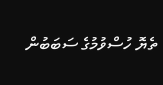ތެޔޮ ހުސްވުމުގެ ސަބަބުން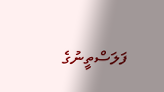ފަލަސްތީނުގެ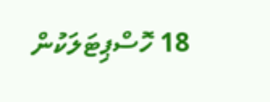18 ހޮސްޕިޓަލަކުން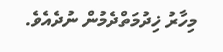މިހާރު ޚިދުމަތްދެމުން ނުދެއެވެ.